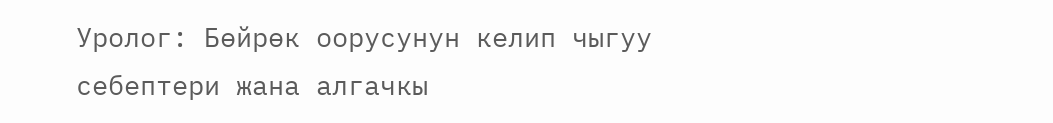Уролог: Бөйрөк оорусунун келип чыгуу себептери жана алгачкы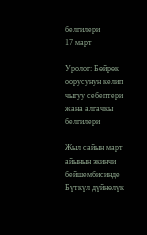белгилери
17 март

Уролог: Бөйрөк оорусунун келип чыгуу себептери жана алгачкы белгилери

Жыл сайын март айынын экинчи бейшембисинде Бүткүл дүйнөлүк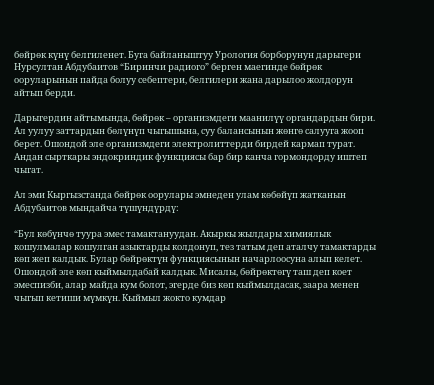бөйрөк күнү белгиленет. Буга байланыштуу Урология борборунун дарыгери Нурсултан Абдубаитов “Биринчи радиого” берген маегинде бөйрөк ооруларынын пайда болуу себептери, белгилери жана дарылоо жолдорун айтып берди.

Дарыгердин айтымында, бөйрөк – организмдеги маанилүү органдардын бири. Ал уулуу заттардын бөлүнүп чыгышына, суу балансынын жөнгө салууга жооп берет. Ошондой эле организмдеги электролиттерди бирдей кармап турат. Андан сырткары эндокриндик функциясы бар бир канча гормондорду иштеп чыгат.

Ал эми Кыргызстанда бөйрөк оорулары эмнеден улам көбөйүп жатканын Абдубаитов мындайча түшүндүрдү:

“Бул көбүнчө туура эмес тамактануудан. Акыркы жылдары химиялык кошулмалар кошулган азыктарды колдонуп, тез татым деп аталчу тамактарды көп жеп калдык. Булар бөйрөктүн функциясынын начарлоосуна алып келет. Ошондой эле көп кыймылдабай калдык. Мисалы, бөйрөктөгү таш деп коет эмеспизби, алар майда кум болот, эгерде биз көп кыймылдасак, заара менен чыгып кетиши мүмкүн. Кыймыл жокто кумдар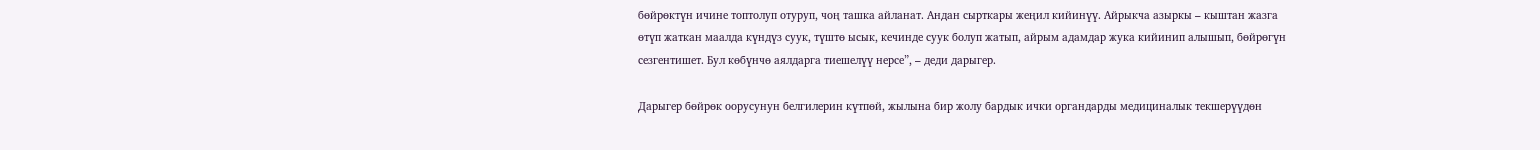бөйрөктүн ичине топтолуп отуруп, чоң ташка айланат. Андан сырткары жеңил кийинүү. Айрыкча азыркы – кыштан жазга өтүп жаткан маалда күндүз суук, түштө ысык, кечинде суук болуп жатып, айрым адамдар жука кийинип алышып, бөйрөгүн сезгентишет. Бул көбүнчө аялдарга тиешелүү нерсе”, – деди дарыгер.

Дарыгер бөйрөк оорусунун белгилерин күтпөй, жылына бир жолу бардык ички органдарды медициналык текшерүүдөн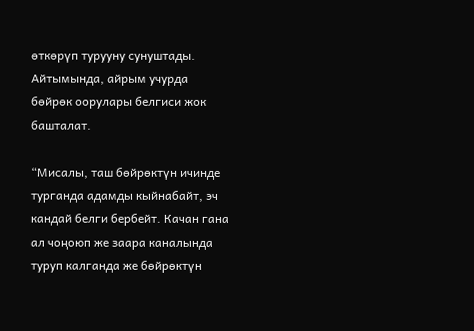өткөрүп турууну сунуштады. Айтымында, айрым учурда бөйрөк оорулары белгиси жок башталат.

“Мисалы, таш бөйрөктүн ичинде турганда адамды кыйнабайт, эч кандай белги бербейт. Качан гана ал чоңоюп же заара каналында туруп калганда же бөйрөктүн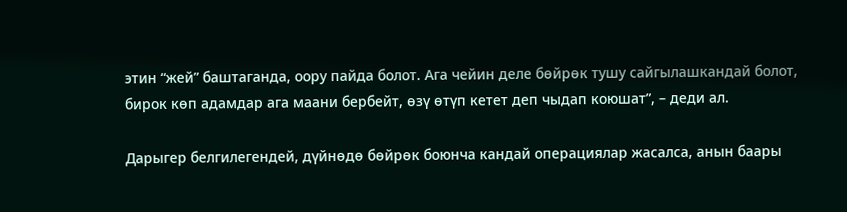этин “жей” баштаганда, оору пайда болот. Ага чейин деле бөйрөк тушу сайгылашкандай болот, бирок көп адамдар ага маани бербейт, өзү өтүп кетет деп чыдап коюшат”, – деди ал.

Дарыгер белгилегендей, дүйнөдө бөйрөк боюнча кандай операциялар жасалса, анын баары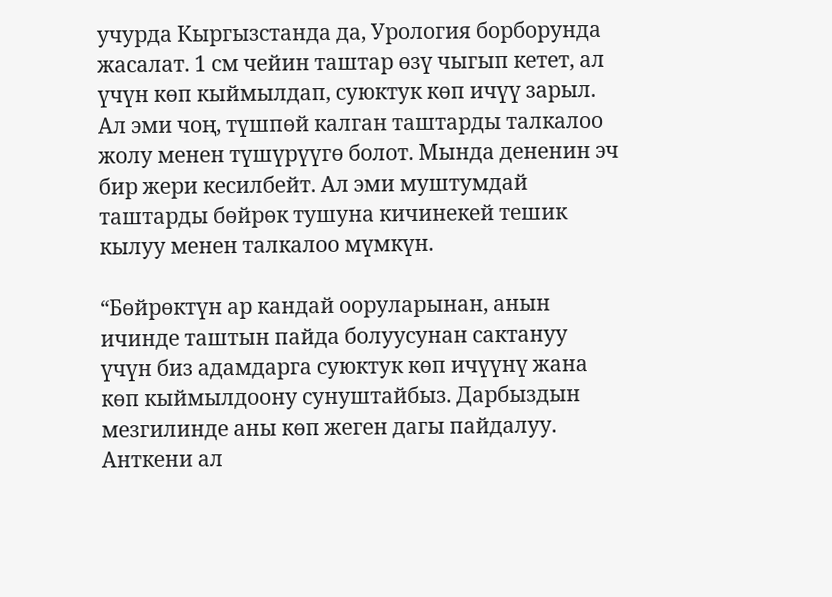учурда Кыргызстанда да, Урология борборунда жасалат. 1 см чейин таштар өзү чыгып кетет, ал үчүн көп кыймылдап, суюктук көп ичүү зарыл. Ал эми чоң, түшпөй калган таштарды талкалоо жолу менен түшүрүүгө болот. Мында дененин эч бир жери кесилбейт. Ал эми муштумдай таштарды бөйрөк тушуна кичинекей тешик кылуу менен талкалоо мүмкүн.

“Бөйрөктүн ар кандай ооруларынан, анын ичинде таштын пайда болуусунан сактануу үчүн биз адамдарга суюктук көп ичүүнү жана көп кыймылдоону сунуштайбыз. Дарбыздын мезгилинде аны көп жеген дагы пайдалуу. Анткени ал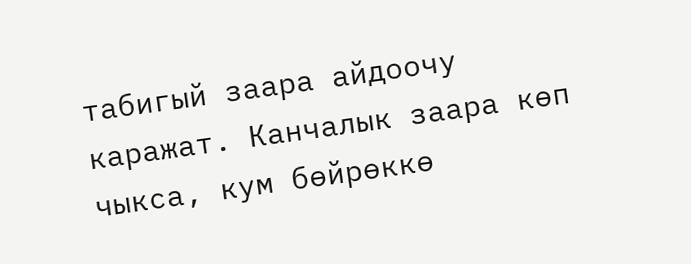табигый заара айдоочу каражат. Канчалык заара көп чыкса, кум бөйрөккө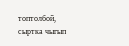топтолбой, сыртка чыгып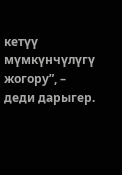кетүү мүмкүнчүлүгү жогору”, – деди дарыгер.